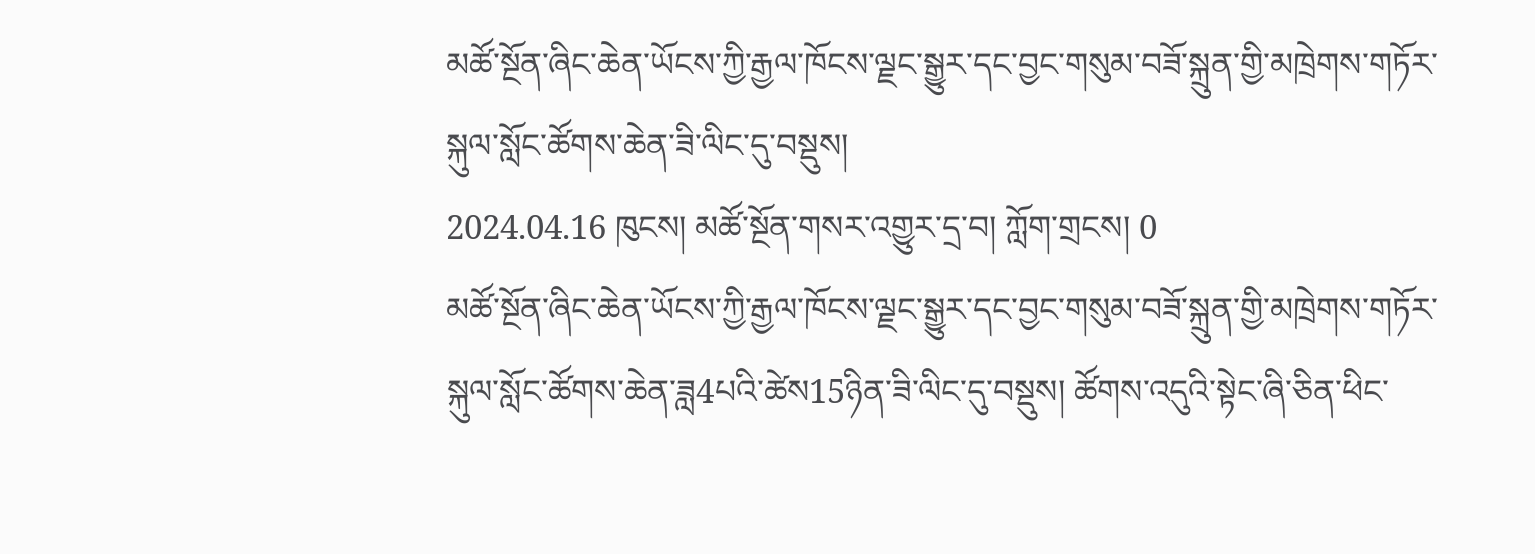མཚོ་སྔོན་ཞིང་ཆེན་ཡོངས་ཀྱི་རྒྱལ་ཁོངས་ལྗང་སྒྱུར་དང་བྱང་གསུམ་བཟོ་སྐྲུན་གྱི་མཁྲེགས་གཏོར་སྐུལ་སློང་ཚོགས་ཆེན་ཟི་ལིང་དུ་བསྡུས།
2024.04.16 ཁུངས། མཚོ་སྔོན་གསར་འགྱུར་དྲ་བ། ཀློག་གྲངས། 0
མཚོ་སྔོན་ཞིང་ཆེན་ཡོངས་ཀྱི་རྒྱལ་ཁོངས་ལྗང་སྒྱུར་དང་བྱང་གསུམ་བཟོ་སྐྲུན་གྱི་མཁྲེགས་གཏོར་སྐུལ་སློང་ཚོགས་ཆེན་ཟླ4པའི་ཚེས15ཉིན་ཟི་ལིང་དུ་བསྡུས། ཚོགས་འདུའི་སྟེང་ཞི་ཅིན་ཕིང་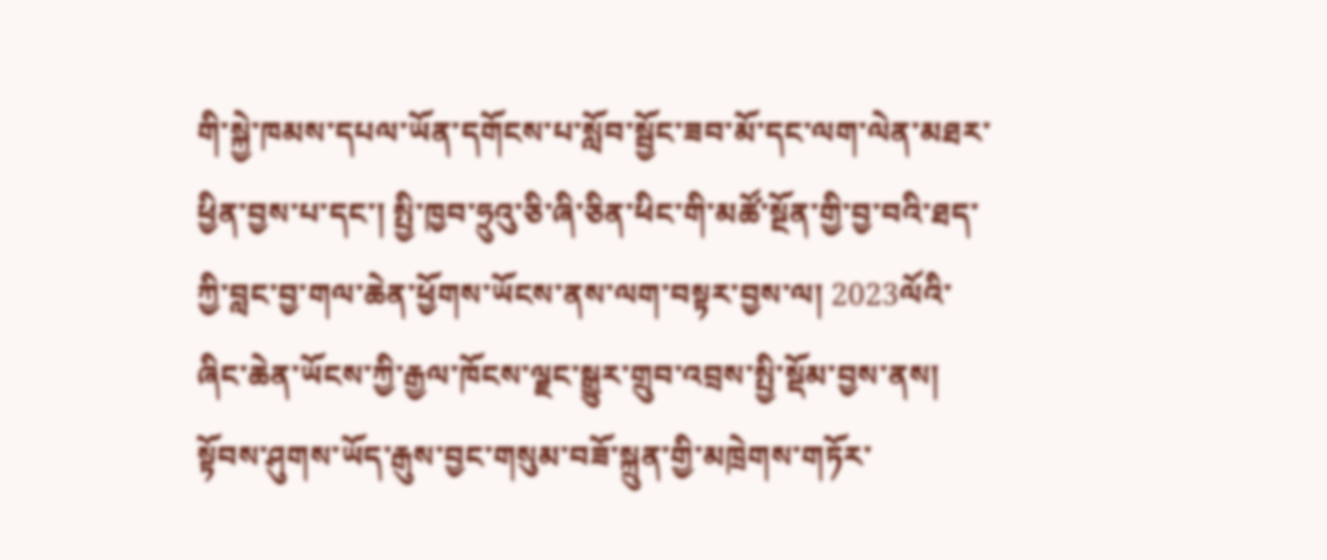གི་སྐྱེ་ཁམས་དཔལ་ཡོན་དགོངས་པ་སློབ་སྦྱོང་ཟབ་མོ་དང་ལག་ལེན་མཐར་ཕྱིན་བྱས་པ་དང་། སྤྱི་ཁྱབ་ཧྲུའུ་ཅི་ཞི་ཅིན་ཕིང་གི་མཚོ་སྔོན་གྱི་བྱ་བའི་ཐད་ཀྱི་བླང་བྱ་གལ་ཆེན་ཕྱོགས་ཡོངས་ནས་ལག་བསྟར་བྱས་ལ། 2023ལོའི་ཞིང་ཆེན་ཡོངས་ཀྱི་རྒྱལ་ཁོངས་ལྗང་སྒྱུར་གྲུབ་འབྲས་སྤྱི་སྡོམ་བྱས་ནས། སྟོབས་ཤུགས་ཡོད་རྒུས་བྱང་གསུམ་བཟོ་སྐྲུན་གྱི་མཁྲེགས་གཏོར་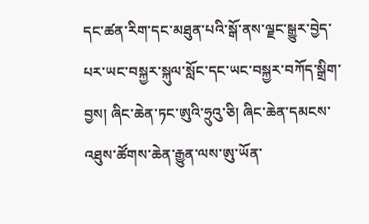དང་ཚན་རིག་དང་མཐུན་པའི་སྒོ་ནས་ལྗང་སྒྱུར་བྱེད་པར་ཡང་བསྐྱར་སྐུལ་སློང་དང་ཡང་བསྐྱར་བཀོད་སྒྲིག་བྱས། ཞིང་ཆེན་ཏང་ཨུའི་ཧྲུའུ་ཅི། ཞིང་ཆེན་དམངས་འཐུས་ཚོགས་ཆེན་རྒྱུན་ལས་ཨུ་ཡོན་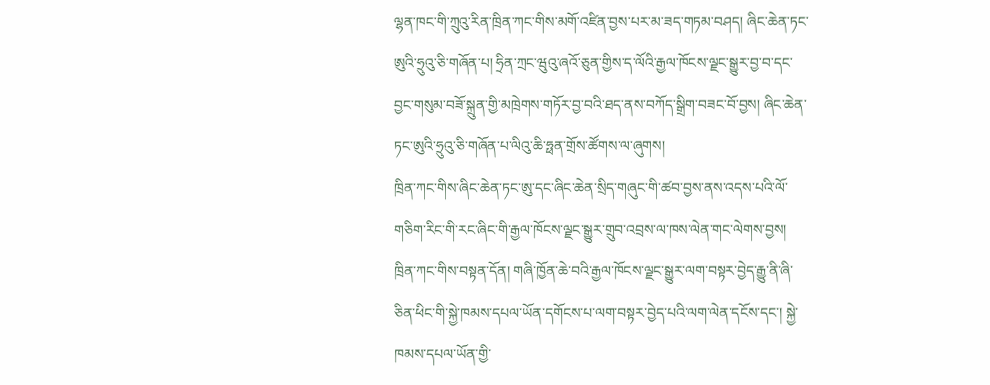ལྷན་ཁང་གི་ཀྲུའུ་རིན་ཁྲིན་ཀང་གིས་མགོ་འཛིན་བྱས་པར་མ་ཟད་གཏམ་བཤད། ཞིང་ཆེན་ཏང་ཨུའི་ཧྲུའུ་ཅི་གཞོན་པ། ཧྲིན་ཀྲང་ཝུའུ་ཞའོ་ཅུན་གྱིས་ད་ལོའི་རྒྱལ་ཁོངས་ལྗང་སྒྱུར་བྱ་བ་དང་བྱང་གསུམ་བཟོ་སྐྲུན་གྱི་མཁྲེགས་གཏོར་བྱ་བའི་ཐད་ནས་བཀོད་སྒྲིག་བཟང་བོ་བྱས། ཞིང་ཆེན་ཏང་ཨུའི་ཧྲུའུ་ཅི་གཞོན་པ་ལིའུ་ཆི་ཧྥན་གྲོས་ཚོགས་ལ་ཞུགས།
ཁྲིན་ཀང་གིས་ཞིང་ཆེན་ཏང་ཨུ་དང་ཞིང་ཆེན་སྲིད་གཞུང་གི་ཚབ་བྱས་ནས་འདས་པའི་ལོ་གཅིག་རིང་གི་རང་ཞིང་གི་རྒྱལ་ཁོངས་ལྗང་སྒྱུར་གྲུབ་འབྲས་ལ་ཁས་ལེན་གང་ལེགས་བྱས། ཁྲིན་ཀང་གིས་བསྟན་དོན། གཞི་ཁྱོན་ཆེ་བའི་རྒྱལ་ཁོངས་ལྗང་སྒྱུར་ལག་བསྟར་བྱེད་རྒྱུ་ནི་ཞི་ཅིན་ཕིང་གི་སྐྱེ་ཁམས་དཔལ་ཡོན་དགོངས་པ་ལག་བསྟར་བྱེད་པའི་ལག་ལེན་དངོས་དང་། སྐྱེ་ཁམས་དཔལ་ཡོན་གྱི་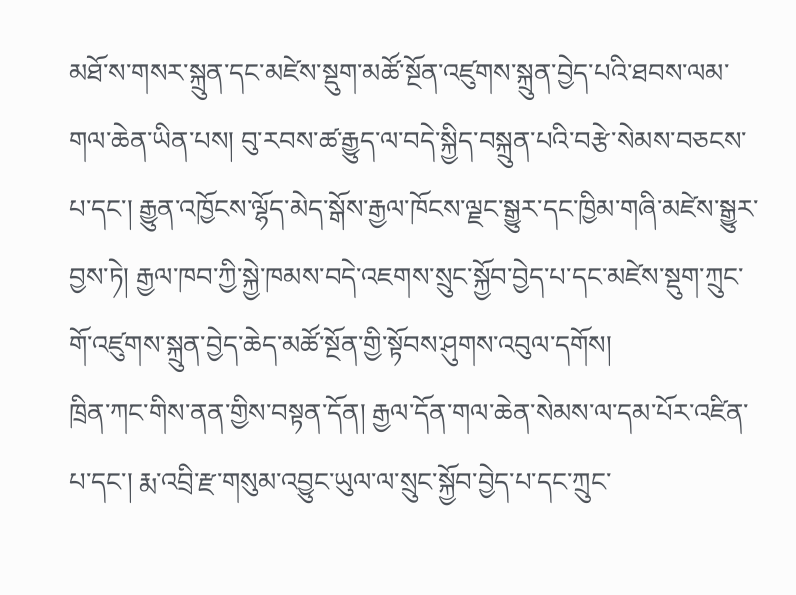མཐོ་ས་གསར་སྐྲུན་དང་མཛེས་སྡུག་མཚོ་སྔོན་འཛུགས་སྐྲུན་བྱེད་པའི་ཐབས་ལམ་གལ་ཆེན་ཡིན་པས། བུ་རབས་ཚ་རྒྱུད་ལ་བདེ་སྐྱིད་བསྐྲུན་པའི་བརྩེ་སེམས་བཅངས་པ་དང་། རྒྱུན་འཁྱོངས་ལྷོད་མེད་སྒོས་རྒྱལ་ཁོངས་ལྗང་སྒྱུར་དང་ཁྱིམ་གཞི་མཛེས་སྒྱུར་བྱས་ཏེ། རྒྱལ་ཁབ་ཀྱི་སྐྱེ་ཁམས་བདེ་འཇགས་སྲུང་སྐྱོབ་བྱེད་པ་དང་མཛེས་སྡུག་ཀྲུང་གོ་འཛུགས་སྐྲུན་བྱེད་ཆེད་མཚོ་སྔོན་གྱི་སྟོབས་ཤུགས་འབུལ་དགོས།
ཁྲིན་ཀང་གིས་ནན་གྱིས་བསྟན་དོན། རྒྱལ་དོན་གལ་ཆེན་སེམས་ལ་དམ་པོར་འཛིན་པ་དང་། རྨ་འབྲི་རྫ་གསུམ་འབྱུང་ཡུལ་ལ་སྲུང་སྐྱོབ་བྱེད་པ་དང་ཀྲུང་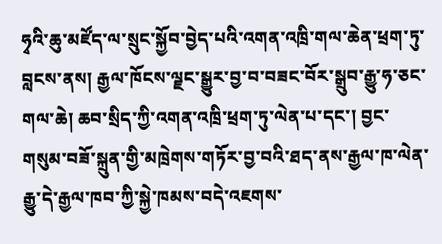ཧྭའི་ཆུ་མཛོད་ལ་སྲུང་སྐྱོབ་བྱེད་པའི་འགན་འཁྲི་གལ་ཆེན་ཕྲག་ཏུ་བླངས་ནས། རྒྱལ་ཁོངས་ལྗང་སྒྱུར་བྱ་བ་བཟང་བོར་སྒྲུབ་རྒྱུ་ཧ་ཅང་གལ་ཆེ། ཆབ་སྲིད་ཀྱི་འགན་འཁྲི་ཕྲག་ཏུ་ལེན་པ་དང་། བྱང་གསུམ་བཟོ་སྐྲུན་གྱི་མཁྲེགས་གཏོར་བྱ་བའི་ཐད་ནས་རྒྱལ་ཁ་ལེན་རྒྱུ་དེ་རྒྱལ་ཁབ་ཀྱི་སྐྱེ་ཁམས་བདེ་འཇགས་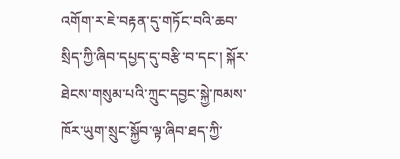འགོག་ར་ཇེ་བརྟན་དུ་གཏོང་བའི་ཆབ་སྲིད་ཀྱི་ཞིབ་དཔྱད་དུ་བརྩི་བ་དང་། སྐོར་ཐེངས་གསུམ་པའི་ཀྲུང་དབྱང་སྐྱེ་ཁམས་ཁོར་ཡུག་སྲུང་སྐྱོབ་ལྟ་ཞིབ་ཐད་ཀྱི་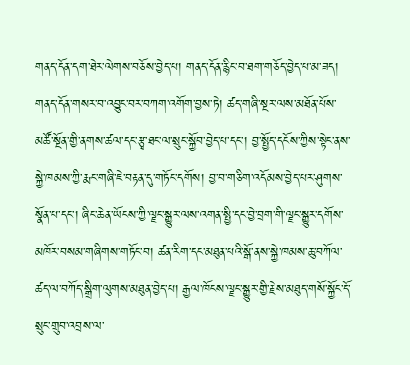གནད་དོན་དག་ཐེར་ལེགས་བཅོས་བྱེད་པ། གནད་དོན་རྙིང་བ་ཐག་གཅོད་བྱེད་པ་མ་ཟད། གནད་དོན་གསར་བ་འབྱུང་བར་བཀག་འགོག་བྱས་ཏེ། ཚད་གཞི་སྔར་ལས་མཐོན་པོས་མཚོ་སྔོན་གྱི་ནགས་ཚལ་དང་རྩྭ་ཐང་ལ་སྲུང་སྐྱོབ་བྱེད་པ་དང་། བྱ་སྤྱོད་དངོས་ཀྱིས་སྟེང་ནས་སྐྱེ་ཁམས་ཀྱི་རྨང་གཞི་ཇེ་བརྟན་དུ་གཏོང་དགོས། བྱ་བ་གཅིག་འདོམས་བྱེད་པར་ཤུགས་སྣོན་པ་དང་། ཞིང་ཆེན་ཡོངས་ཀྱི་ལྗང་སྒྱུར་ལས་འགན་སྤྱི་དང་བྱེ་བྲག་གི་ལྗང་སྒྱུར་དགོས་མཁོར་བསམ་གཞིགས་གཏོང་བ། ཚན་རིག་དང་མཐུན་པའི་སྒོ་ནས་སྐྱེ་ཁམས་ཆུ་བཀོལ་ཚད་ལ་བཀོད་སྒྲིག་ལུགས་མཐུན་བྱེད་པ། རྒྱལ་ཁོངས་ལྗང་སྒྱུར་གྱི་རྗེས་མཐུད་གསོ་སྐྱོང་དོ་སྲུང་གྲུབ་འབྲས་ལ་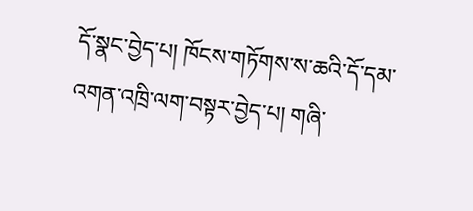དོ་སྣང་བྱེད་པ། ཁོངས་གཏོགས་ས་ཆའི་དོ་དམ་འགན་འཁྲི་ལག་བསྟར་བྱེད་པ། གཞི་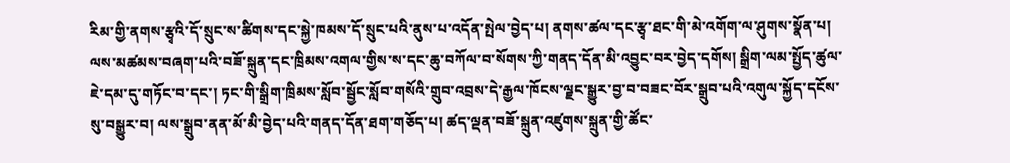རིམ་གྱི་ནགས་རྩྭའི་དོ་སྲུང་ས་ཚིགས་དང་སྐྱེ་ཁམས་དོ་སྲུང་པའི་ནུས་པ་འདོན་སྤེལ་བྱེད་པ། ནགས་ཚལ་དང་རྩྭ་ཐང་གི་མེ་འགོག་ལ་ཤུགས་སྣོན་པ། ལས་མཚམས་བཞག་པའི་བཟོ་སྐྲུན་དང་ཁྲིམས་འགལ་གྱིས་ས་དང་ཆུ་བཀོལ་བ་སོགས་ཀྱི་གནད་དོན་མི་འབྱུང་བར་བྱེད་དགོས། སྒྲིག་ལམ་སྤྱོད་ཚུལ་ཇེ་དམ་དུ་གཏོང་བ་དང་། ཏང་གི་སྒྲིག་ཁྲིམས་སློབ་སྦྱོང་སློབ་གསོའི་གྲུབ་འབྲས་དེ་རྒྱལ་ཁོངས་ལྗང་སྒྱུར་བྱ་བ་བཟང་བོར་སྒྲུབ་པའི་འགུལ་སྐྱོད་དངོས་སུ་བསྒྱུར་བ། ལས་སྒྲུབ་ནན་མོ་མི་བྱེད་པའི་གནད་དོན་ཐག་གཅོད་པ། ཚད་ལྡན་བཟོ་སྐྲུན་འཛུགས་སྐྲུན་གྱི་ཚོང་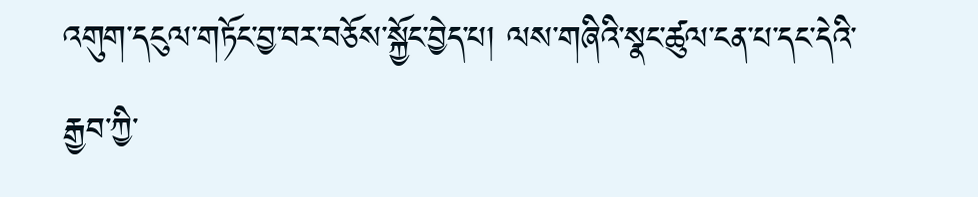འགུག་དངུལ་གཏོང་བྱ་བར་བཅོས་སྐྱོང་བྱེད་པ། ལས་གཞིའི་སྣང་ཚུལ་ངན་པ་དང་དེའི་རྒྱབ་ཀྱི་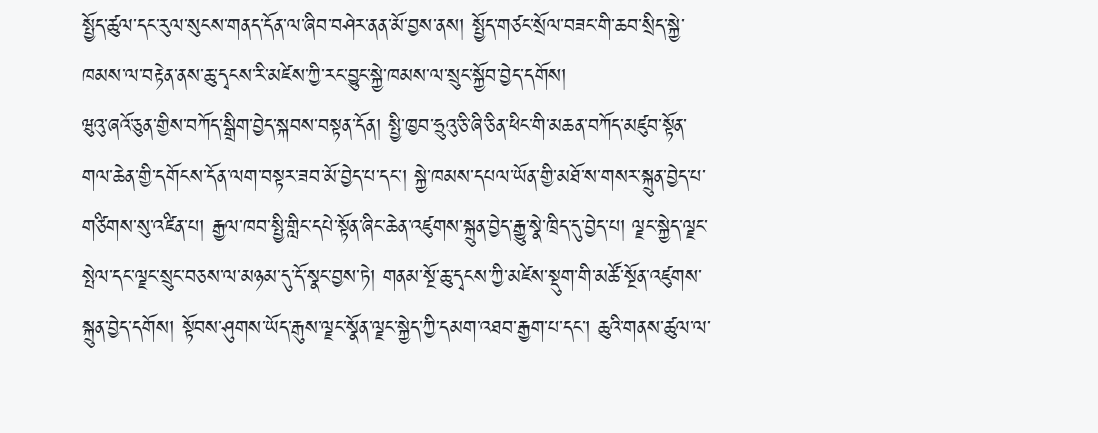སྤྱོད་ཚུལ་དང་རུལ་སུངས་གནད་དོན་ལ་ཞིབ་བཤེར་ནན་མོ་བྱས་ནས། སྤྱོད་གཙང་སྲོལ་བཟང་གི་ཆབ་སྲིད་སྐྱེ་ཁམས་ལ་བརྟེན་ནས་ཆུ་དྭངས་རི་མཛེས་ཀྱི་རང་བྱུང་སྐྱེ་ཁམས་ལ་སྲུང་སྐྱོབ་བྱེད་དགོས།
ཝུའུ་ཞའོ་ཅུན་གྱིས་བཀོད་སྒྲིག་བྱེད་སྐབས་བསྟན་དོན། སྤྱི་ཁྱབ་ཧྲུའུ་ཅི་ཞི་ཅིན་ཕིང་གི་མཆན་བཀོད་མཛུབ་སྟོན་གལ་ཆེན་གྱི་དགོངས་དོན་ལག་བསྟར་ཟབ་མོ་བྱེད་པ་དང་། སྐྱེ་ཁམས་དཔལ་ཡོན་གྱི་མཐོ་ས་གསར་སྐྲུན་བྱེད་པ་གཙིགས་སུ་འཛིན་པ། རྒྱལ་ཁབ་སྤྱི་གླིང་དཔེ་སྟོན་ཞིང་ཆེན་འཛུགས་སྐྲུན་བྱེད་རྒྱུ་སྣེ་ཁྲིད་དུ་བྱེད་པ། ལྗང་སྐྱེད་ལྗང་སྤེལ་དང་ལྗང་སྲུང་བཅས་ལ་མཉམ་དུ་དོ་སྣང་བྱས་ཏེ། གནམ་སྔོ་ཆུ་དྭངས་ཀྱི་མཛེས་སྡུག་གི་མཚོ་སྔོན་འཛུགས་སྐྲུན་བྱེད་དགོས། སྟོབས་ཤུགས་ཡོད་རྒུས་ལྗང་སྣོན་ལྗང་སྐྱེད་ཀྱི་དམག་འཐབ་རྒྱག་པ་དང་། ཆུའི་གནས་ཚུལ་ལ་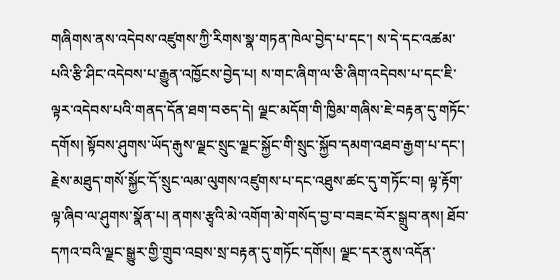གཞིགས་ནས་འདེབས་འཛུགས་ཀྱི་རིགས་སྣ་གཏན་ཁེལ་བྱེད་པ་དང་། ས་དེ་དང་འཚམ་པའི་རྩི་ཤིང་འདེབས་པ་རྒྱུན་འཁྱོངས་བྱེད་པ། ས་གང་ཞིག་ལ་ཅི་ཞིག་འདེབས་པ་དང་ཇི་ལྟར་འདེབས་པའི་གནད་དོན་ཐག་བཅད་དེ། ལྗང་མདོག་གི་ཁྱིམ་གཞིས་ཇེ་བརྟན་དུ་གཏོང་དགོས། སྟོབས་ཤུགས་ཡོད་རྒུས་ལྗང་སྲུང་ལྗང་སྐྱོང་གི་སྲུང་སྐྱོབ་དམག་འཐབ་རྒྱག་པ་དང་། རྗེས་མཐུད་གསོ་སྐྱོང་དོ་སྲུང་ལམ་ལུགས་འཛུགས་པ་དང་འཐུས་ཚང་དུ་གཏོང་བ། ལྟ་རྟོག་ལྟ་ཞིབ་ལ་ཤུགས་སྣོན་པ། ནགས་རྩྭའི་མེ་འགོག་མེ་གསོད་བྱ་བ་བཟང་བོར་སྒྲུབ་ནས། ཐོབ་དཀའ་བའི་ལྗང་སྒྱུར་གྱི་གྲུབ་འབྲས་སྲ་བརྟན་དུ་གཏོང་དགོས། ལྗང་དར་ནུས་འདོན་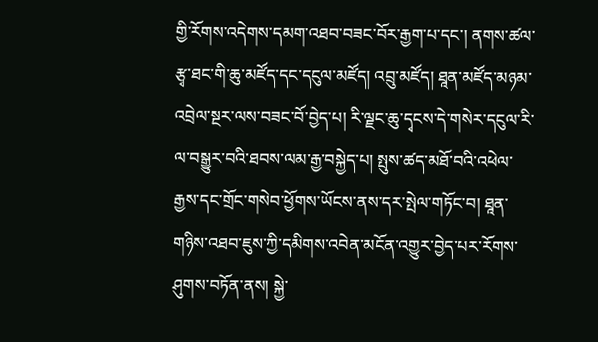གྱི་རོགས་འདེགས་དམག་འཐབ་བཟང་བོར་རྒྱག་པ་དང་། ནགས་ཚལ་རྩྭ་ཐང་གི་ཆུ་མཛོད་དང་དངུལ་མཛོད། འབྲུ་མཛོད། ཐཱན་མཛོད་མཉམ་འབྲེལ་སྔར་ལས་བཟང་བོ་བྱེད་པ། རི་ལྗང་ཆུ་དྭངས་དེ་གསེར་དངུལ་རི་ལ་བསྒྱུར་བའི་ཐབས་ལམ་རྒྱ་བསྐྱེད་པ། སྤུས་ཚད་མཐོ་བའི་འཕེལ་རྒྱས་དང་གྲོང་གསེབ་ཕྱོགས་ཡོངས་ནས་དར་སྤེལ་གཏོང་བ། ཐཱན་གཉིས་འཐབ་ཇུས་ཀྱི་དམིགས་འབེན་མངོན་འགྱུར་བྱེད་པར་རོགས་ཤུགས་བཏོན་ནས། སྐྱེ་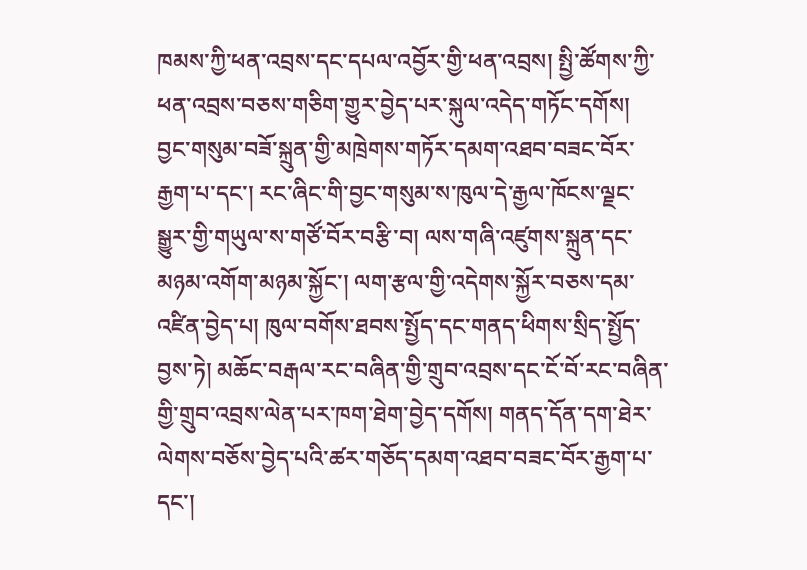ཁམས་ཀྱི་ཕན་འབྲས་དང་དཔལ་འབྱོར་གྱི་ཕན་འབྲས། སྤྱི་ཚོགས་ཀྱི་ཕན་འབྲས་བཅས་གཅིག་གྱུར་བྱེད་པར་སྐུལ་འདེད་གཏོང་དགོས། བྱང་གསུམ་བཟོ་སྐྲུན་གྱི་མཁྲེགས་གཏོར་དམག་འཐབ་བཟང་བོར་རྒྱག་པ་དང་། རང་ཞིང་གི་བྱང་གསུམ་ས་ཁུལ་དེ་རྒྱལ་ཁོངས་ལྗང་སྒྱུར་གྱི་གཡུལ་ས་གཙོ་བོར་བརྩི་བ། ལས་གཞི་འཛུགས་སྐྲུན་དང་མཉམ་འགོག་མཉམ་སྐྱོང་། ལག་རྩལ་གྱི་འདེགས་སྐྱོར་བཅས་དམ་འཛིན་བྱེད་པ། ཁུལ་བགོས་ཐབས་སྤྱོད་དང་གནད་ཕིགས་སྲིད་སྤྱོད་བྱས་ཏེ། མཆོང་བརྒལ་རང་བཞིན་གྱི་གྲུབ་འབྲས་དང་ངོ་བོ་རང་བཞིན་གྱི་གྲུབ་འབྲས་ལེན་པར་ཁག་ཐེག་བྱེད་དགོས། གནད་དོན་དག་ཐེར་ལེགས་བཅོས་བྱེད་པའི་ཚར་གཅོད་དམག་འཐབ་བཟང་བོར་རྒྱག་པ་དང་།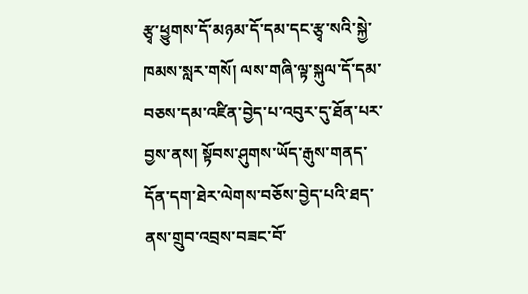རྩྭ་ཕྱུགས་དོ་མཉམ་དོ་དམ་དང་རྩྭ་སའི་སྐྱེ་ཁམས་སླར་གསོ། ལས་གཞི་ལྟ་སྐུལ་དོ་དམ་བཅས་དམ་འཛིན་བྱེད་པ་འབུར་དུ་ཐོན་པར་བྱས་ནས། སྟོབས་ཤུགས་ཡོད་རྒུས་གནད་དོན་དག་ཐེར་ལེགས་བཅོས་བྱེད་པའི་ཐད་ནས་གྲུབ་འབྲས་བཟང་བོ་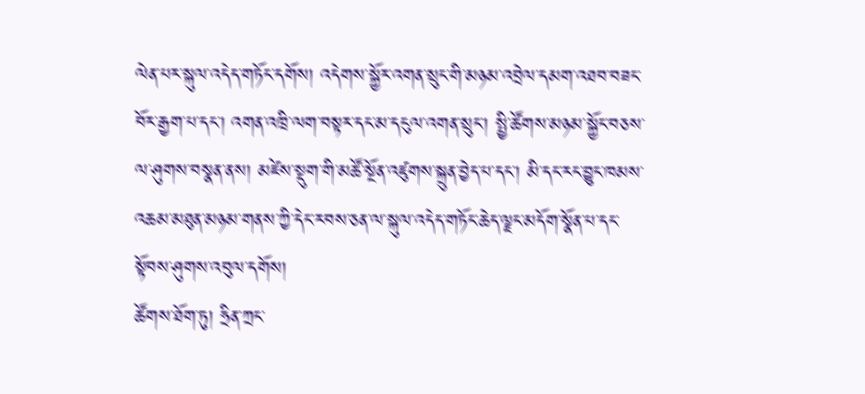ལེན་པར་སྐུལ་འདེད་གཏོང་དགོས། འདེགས་སྐྱོར་འགན་སྲུང་གི་མཉམ་འབྲེལ་དམག་འཐབ་བཟང་བོར་རྒྱག་པ་དང་། འགན་འཁྲི་ལག་བསྟར་དང་མ་དངུལ་འགན་སྲུང་། སྤྱི་ཚོགས་མཉམ་སྐྱོང་བཅས་ལ་ཤུགས་བསྣན་ནས། མཛེས་སྡུག་གི་མཚོ་སྔོན་འཛུགས་སྐྲུན་བྱེད་པ་དང་། མི་དང་རང་བྱུང་ཁམས་འཆམ་མཐུན་མཉམ་གནས་ཀྱི་དེང་རབས་ཅན་ལ་སྐུལ་འདེད་གཏོང་ཆེད་ལྗང་མདོག་སྣོན་པ་དང་སྟོབས་ཤུགས་འབུལ་དགོས།
ཚོགས་ཐོག་ཏུ། ཧྲིན་ཀྲང་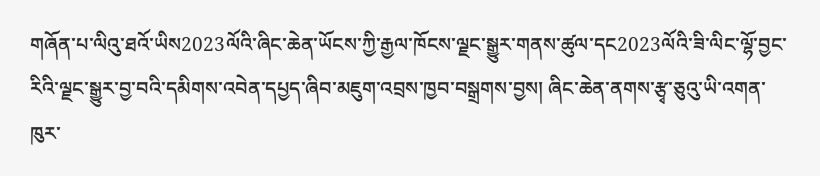གཞོན་པ་ལིའུ་ཐའོ་ཡིས2023ལོའི་ཞིང་ཆེན་ཡོངས་ཀྱི་རྒྱལ་ཁོངས་ལྗང་སྒྱུར་གནས་ཚུལ་དང2023ལོའི་ཟི་ལིང་ལྷོ་བྱང་རིའི་ལྗང་སྒྱུར་བྱ་བའི་དམིགས་འབེན་དཔྱད་ཞིབ་མཇུག་འབྲས་ཁྱབ་བསྒྲགས་བྱས། ཞིང་ཆེན་ནགས་རྩྭ་ཅུའུ་ཡི་འགན་ཁུར་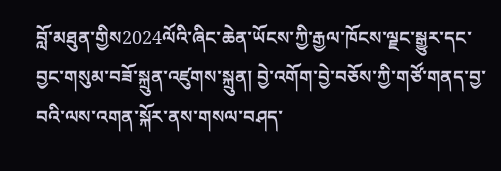བློ་མཐུན་གྱིས2024ལོའི་ཞིང་ཆེན་ཡོངས་ཀྱི་རྒྱལ་ཁོངས་ལྗང་སྒྱུར་དང་བྱང་གསུམ་བཟོ་སྐྲུན་འཛུགས་སྐྲུན། བྱེ་འགོག་བྱེ་བཅོས་ཀྱི་གཙོ་གནད་བྱ་བའི་ལས་འགན་སྐོར་ནས་གསལ་བཤད་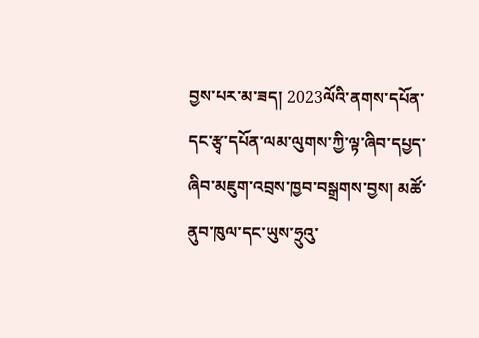བྱས་པར་མ་ཟད། 2023ལོའི་ནགས་དཔོན་དང་རྩྭ་དཔོན་ལམ་ལུགས་ཀྱི་ལྟ་ཞིབ་དཔྱད་ཞིབ་མཇུག་འབྲས་ཁྱབ་བསྒྲགས་བྱས། མཚོ་ནུབ་ཁུལ་དང་ཡུས་ཧྲུའུ་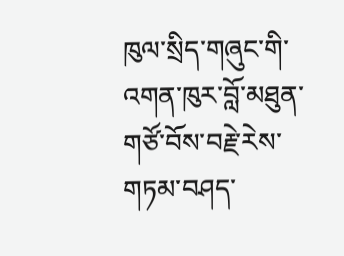ཁུལ་སྲིད་གཞུང་གི་འགན་ཁུར་བློ་མཐུན་གཙོ་བོས་བརྗེ་རེས་གཏམ་བཤད་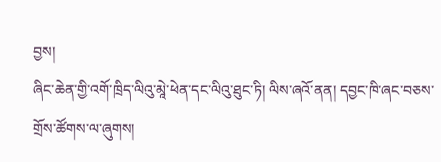བྱས།
ཞིང་ཆེན་གྱི་འགོ་ཁྲིད་ལིའུ་མཱེ་ཕེན་དང་ལིའུ་ཐུང་ཏི། ལིས་ཞའོ་ནན། དབྱང་ཁི་ཞང་བཅས་གྲོས་ཚོགས་ལ་ཞུགས།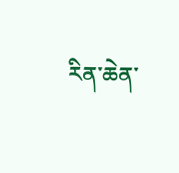རིན་ཆེན་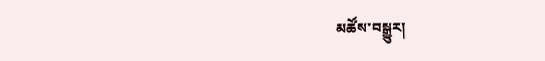མཚོས་བསྒྱུར།